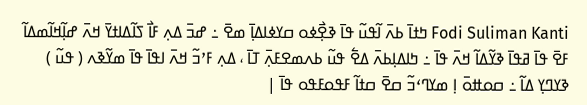Fodi Suliman Kanti ߤߙߊ߫ ߕߍ߫ ߊ߬ߟߎ߬ ߟߊ߫ ߢߐ߲߯ߦߋ ߛߌߦߊߡߊ߲߫ ߘߐ߫ ߸ ߝߏ߫ ߡߍ߲ ߓߊ߯ ߖߊ߬ߡߊߙߌ߫ ߞߍ߫ ߝߊ߲߬ߞߊ߬ߘߡߊ߬ ߓߐ߫ ߟߊ߫ ߥߟߊ߫ ߢߌ߬ߡߊ߬ ߞߍ߫ ߟߊ߫ ߸ ߤߊߡߊ߲ߕߍ߫ ߡߐ߱ ߟߎ߬ ߕߍߘߐߓߍ߲߫ ߠߊ߫ ، ߡߍ߲ ߓߴߏ߬ ߞߍ߫ ߊߟߊ߫ ߟߊ߫ ߘߌ߬ߢߍ ( ߟߎ߬ ) ߢߌߣߌ߲ ߡߊ߬ ߸ ߛߋߚߋ߫ ߊ߲ ߘߌߣߵߏ߬ ߛߐ߫ ߛߙߊ߬ ߓߟߋߓߟߋ ߟߊ߫ |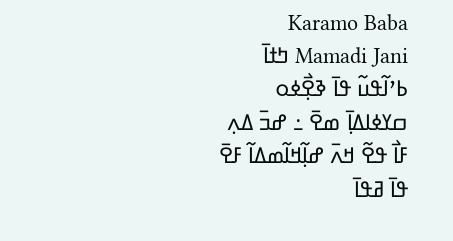Karamo Baba Mamadi Jani ߤߙߊ߫ ߕߴߊ߬ߟߎ߬ ߟߊ߫ ߢߐ߲߯ߦߋ ߛߌߦߊߡߊ߲߫ ߘߐ߫ ߸ ߝߏ߫ ߡߍ߲ ߓߊ߯ ߟߐ߬ ߞߍ߫ ߝߊ߲߬ߞߊ߬ߘߡߊ߬ ߓߐ߫ ߟߊ߫ ߥߟߊ߫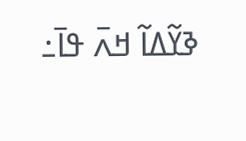ߢߌ߬ߡߊ߬ ߞߍ߫ ߟߊ߫߸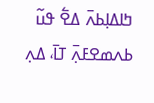ߤߊߡߊ߲ߕߍ߫ ߡߐ߱ ߟߎ߬ ߕߍߘߐߓߍ߲߫ ߠߊ߫، ߡߍ߲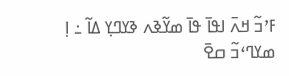ߓߴߏ߬ ߞߍ߫ ߊߟߊ߫ ߟߊ߫ ߘߌ߬ߢߍ ߢߌߣߌ߲ ߡߊ߬ ߸ ߊ߲ ߘߌߣߵߏ߬ ߛߐ߫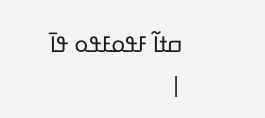ߛߙߊ߬ ߓߟߋߓߟߋ ߟߊ߫ |